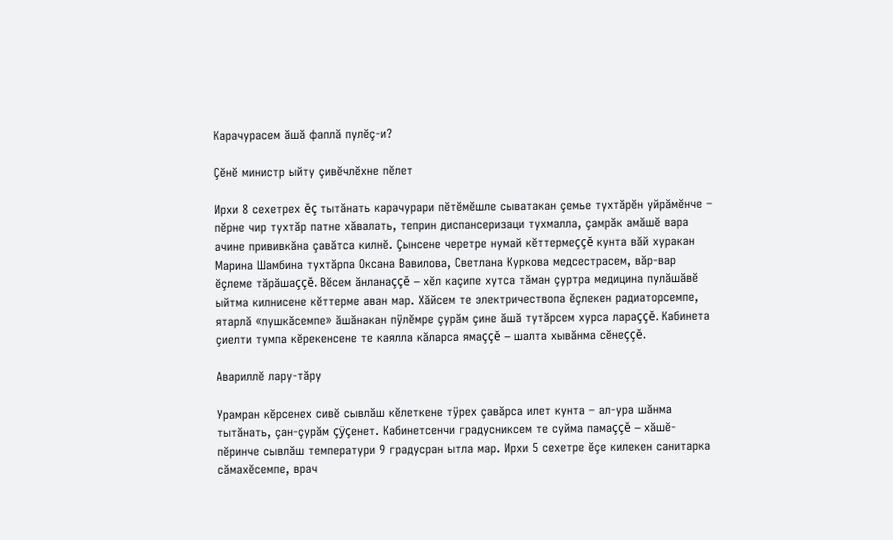Карачурасем ăшă фаплă пулĕç-и?

Çĕнĕ министр ыйту çивĕчлĕхне пĕлет

Ирхи 8 сехетрех ĕç тытăнать карачурари пĕтĕмĕшле сыватакан çемье тухтăрĕн уйрăмĕнче – пĕрне чир тухтăр патне хăвалать, теприн диспансеризаци тухмалла, çамрăк амăшĕ вара ачине прививкăна çавăтса килнĕ. Çынсене черетре нумай кĕттермеççĕ кунта вăй хуракан Марина Шамбина тухтăрпа Оксана Вавилова, Светлана Куркова медсестрасем, вăр-вар ĕçлеме тăрăшаççĕ. Вĕсем ăнланаççĕ – хĕл каçипе хутса тăман çуртра медицина пулăшăвĕ ыйтма килнисене кĕттерме аван мар. Хăйсем те электричествопа ĕçлекен радиаторсемпе, ятарлă «пушкăсемпе» ăшăнакан пÿлĕмре çурăм çине ăшă тутăрсем хурса лараççĕ. Кабинета çиелти тумпа кĕрекенсене те каялла кăларса ямаççĕ – шалта хывăнма сĕнеççĕ.

Авариллĕ лару-тăру

Урамран кĕрсенех сивĕ сывлăш кĕлеткене тÿрех çавăрса илет кунта – ал-ура шăнма тытăнать, çан-çурăм çÿçенет. Кабинетсенчи градусниксем те суйма памаççĕ – хăшĕ-пĕринче сывлăш температури 9 градусран ытла мар. Ирхи 5 сехетре ĕçе килекен санитарка сăмахĕсемпе, врач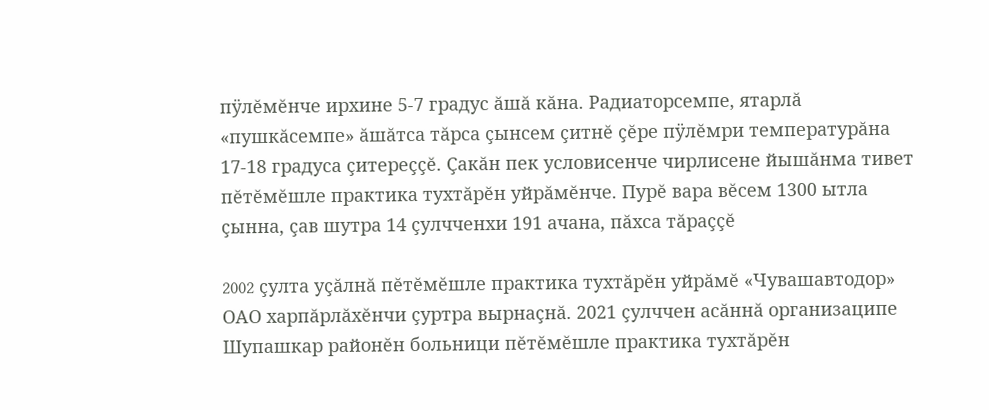пÿлĕмĕнче ирхине 5-7 градус ăшă кăна. Радиаторсемпе, ятарлă «пушкăсемпе» ăшăтса тăрса çынсем çитнĕ çĕре пÿлĕмри температурăна 17-18 градуса çитереççĕ. Çакăн пек условисенче чирлисене йышăнма тивет пĕтĕмĕшле практика тухтăрĕн уйрăмĕнче. Пурĕ вара вĕсем 1300 ытла çынна, çав шутра 14 çулчченхи 191 ачана, пăхса тăраççĕ

2002 çулта уçăлнă пĕтĕмĕшле практика тухтăрĕн уйрăмĕ «Чувашавтодор» ОАО харпăрлăхĕнчи çуртра вырнаçнă. 2021 çулччен асăннă организаципе Шупашкар районĕн больници пĕтĕмĕшле практика тухтăрĕн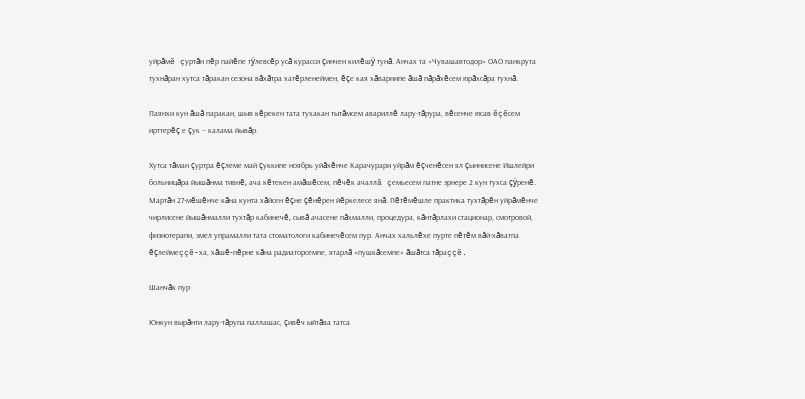уйрăмĕ çуртăн пĕр пайĕпе тÿлевсĕр усă курасси çинчен килĕшÿ тунă. Анчах та «Чувашавтодор» ОАО панкрута тухнăран хутса тăракан сезона вăхăтра хатĕрленеймен, ĕçе кая хăварнипе ăшă пăрăхĕсем юрăхсăра тухнă.

Паянхи кун ăшă паракан, шыв кĕрекен тата тухакан тытăмсем авариллĕ лару-тăрура, вĕсенче юсав ĕçĕсем ирттерĕç е çук – калама йывăр.

Хутса тăман çуртра ĕçлеме май çуккипе ноябрь уйăхĕнче Карачурари уйрăм ĕçченĕсен ял çыннисене Ишлейри больницăра йышăнма тивнĕ, ача кĕтекен амăшĕсем, пĕчĕк ачаллă çемьесем патне эрнере 2 кун тухса çÿренĕ. Мартăн 27-мĕшĕнче кăна кунта хăйсен ĕçне çĕнĕрен йĕркелесе янă. Пĕтĕмĕшле практика тухтăрĕн уйрăмĕнче чирлисене йышăнмалли тухтăр кабинечĕ, сывă ачасене пăхмалли, процедура, кăнтăрлахи стационар, смотровой, физиотерапи, эмел упрамалли тата стоматологи кабинечĕсем пур. Анчах хальлĕхе пурте пĕтĕм вăй-хăватпа ĕçлеймеççĕ-ха, хăшĕ-пĕрне кăна радиаторсемпе, ятарлă «пушкăсемпе» ăшăтса тăраççĕ.

Шанчăк пур

Юнкун вырăнти лару-тăрупа паллашас, çивĕч ыйтăва татса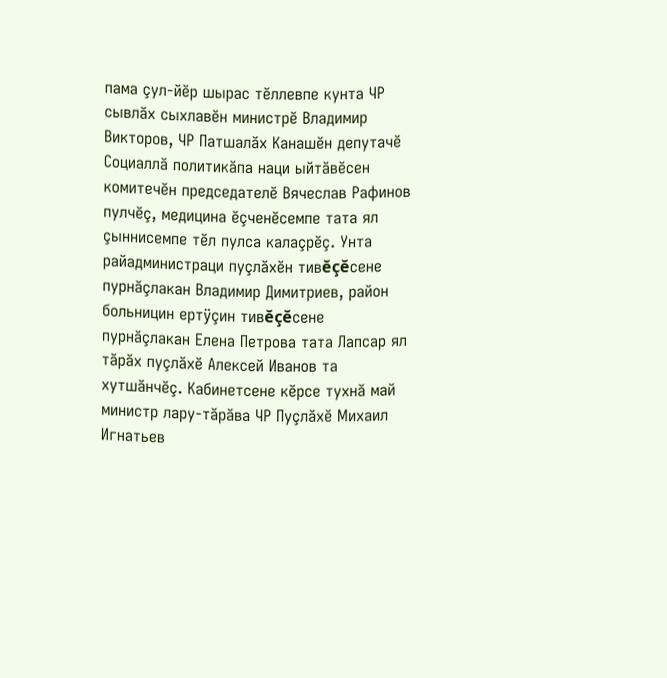пама çул-йĕр шырас тĕллевпе кунта ЧР сывлăх сыхлавĕн министрĕ Владимир Викторов, ЧР Патшалăх Канашĕн депутачĕ Социаллă политикăпа наци ыйтăвĕсен комитечĕн председателĕ Вячеслав Рафинов пулчĕç, медицина ĕçченĕсемпе тата ял çыннисемпе тĕл пулса калаçрĕç. Унта райадминистраци пуçлăхĕн тивĕçĕсене пурнăçлакан Владимир Димитриев, район больницин ертÿçин тивĕçĕсене пурнăçлакан Елена Петрова тата Лапсар ял тăрăх пуçлăхĕ Алексей Иванов та хутшăнчĕç. Кабинетсене кĕрсе тухнă май министр лару-тăрăва ЧР Пуçлăхĕ Михаил Игнатьев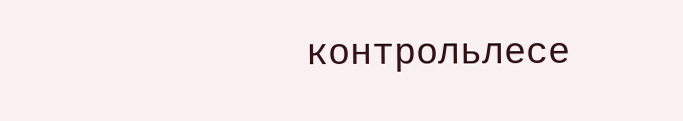контрольлесе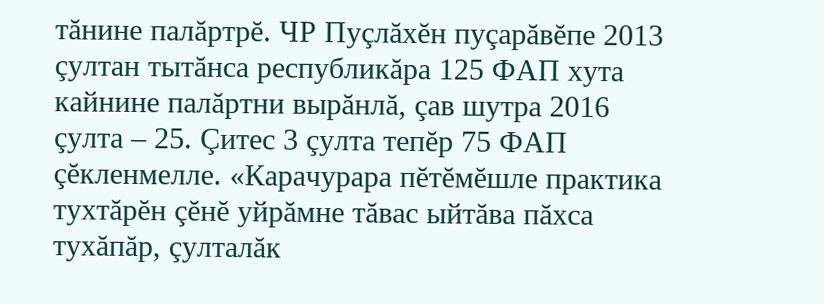тăнине палăртрĕ. ЧР Пуçлăхĕн пуçарăвĕпе 2013 çултан тытăнса республикăра 125 ФАП хута кайнине палăртни вырăнлă, çав шутра 2016 çулта – 25. Çитес 3 çулта тепĕр 75 ФАП çĕкленмелле. «Карачурара пĕтĕмĕшле практика тухтăрĕн çĕнĕ уйрăмне тăвас ыйтăва пăхса тухăпăр, çулталăк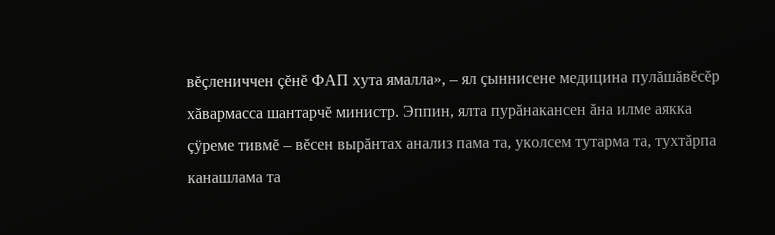вĕçлениччен çĕнĕ ФАП хута ямалла», – ял çыннисене медицина пулăшăвĕсĕр хăвармасса шантарчĕ министр. Эппин, ялта пурăнакансен ăна илме аякка çÿреме тивмĕ – вĕсен вырăнтах анализ пама та, уколсем тутарма та, тухтăрпа канашлама та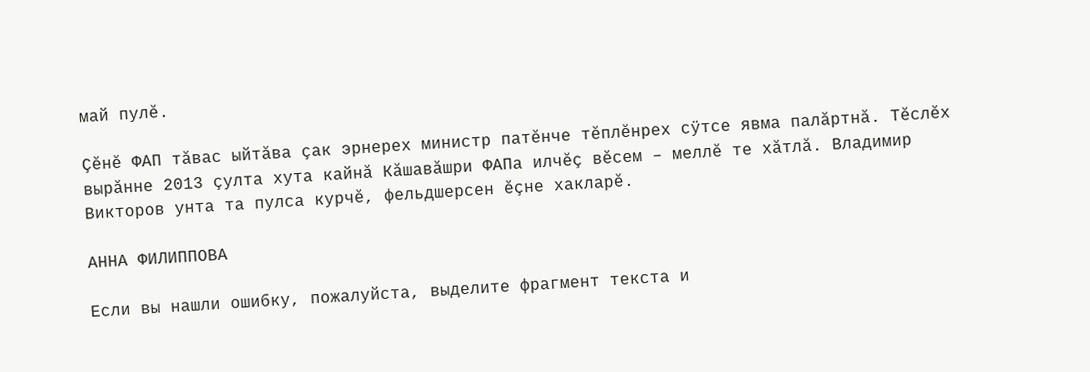май пулĕ.

Çĕнĕ ФАП тăвас ыйтăва çак эрнерех министр патĕнче тĕплĕнрех сÿтсе явма палăртнă. Тĕслĕх вырăнне 2013 çулта хута кайнă Кăшавăшри ФАПа илчĕç вĕсем – меллĕ те хăтлă. Владимир Викторов унта та пулса курчĕ, фельдшерсен ĕçне хакларĕ.

АННА ФИЛИППОВА

Если вы нашли ошибку, пожалуйста, выделите фрагмент текста и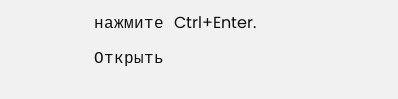нажмите Ctrl+Enter.

Открыть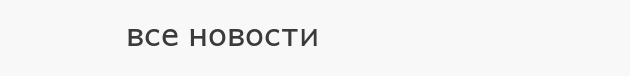все новости